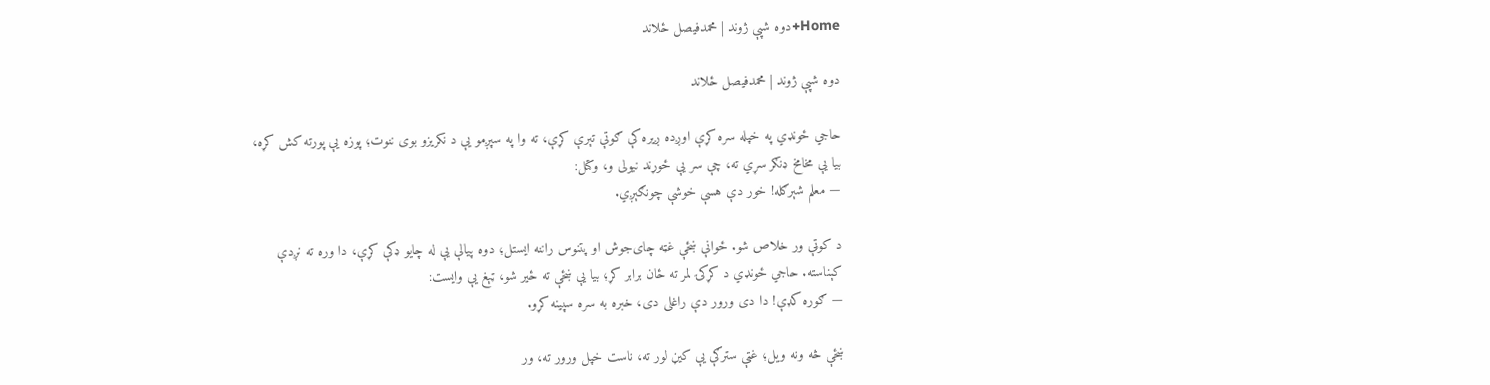Home+دوه شپې ژوند | محمدفیصل ځلاند

دوه شپې ژوند | محمدفیصل ځلاند

حاجي ځونډي په خپله سره کړې اوږده ږیره کې ګوتې تېرې کړې، ته وا په سپږمو یې د نکریزو بوی ننوت؛ پوزه یې پورته کش کړه، بیا یې مخامخ ډنګر سړي ته، چې سر یې ځوړند نیولی و، وکتل:
— معلم شېرګله! خور دې هسې خوشې چونګېږي.

د کوټې ور خلاص شو. ځوانې ښځې غټه چای‌جوش او پتنوس راننه ایستل؛ دوه پیالې یې له چایو ډکې کړې، دا وره ته نږدې کېناسته. حاجي ځونډي د کړکۍ لمر ته ځان برابر کړ؛ بیا یې ښځې ته ځیر شو، ټېغ یې وایست:
— ګوره کډې! دا دی ورور دې راغلی دی، خبره به سره سپینه کړو.

ښځې څه ونه ویل؛ غټې سترګې یې کیڼ لور ته، ناست خپل ورور ته، ور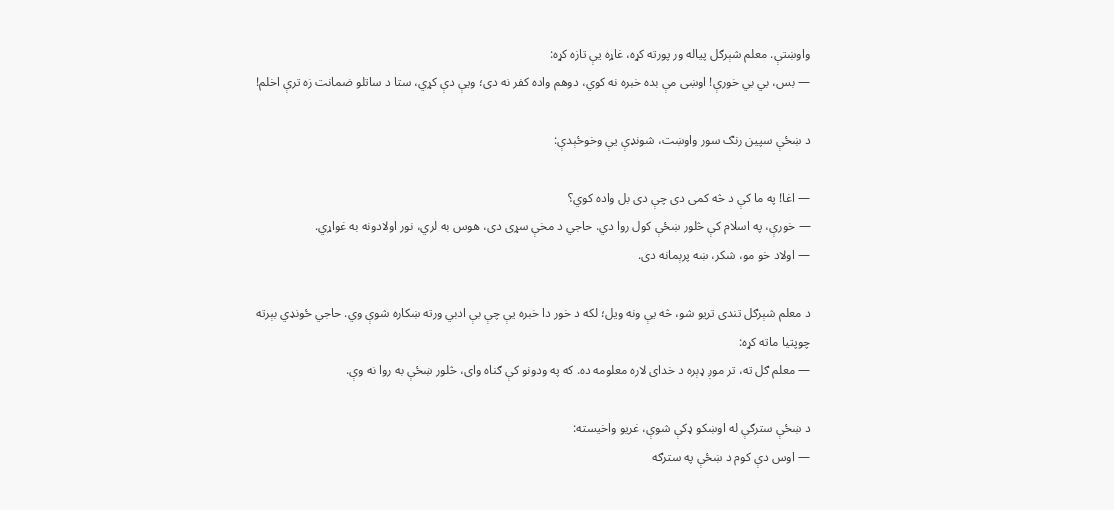واوښتې. معلم شېرګل پیاله ور پورته کړه، غاړه یې تازه کړه:
— بس، بي بي خورې! اوښی مې بده خبره نه کوي، دوهم واده کفر نه دی؛ ویې دې کړي، ستا د ساتلو ضمانت زه ترې اخلم!

د ښځې سپین رنګ سور واوښت، شونډې یې وخوځېدې:

— اغا! په ما کې د څه کمی دی چې دی بل واده کوي؟
— خورې، په اسلام کې څلور ښځې کول روا دي. حاجي د مخې سړی دی، هوس به لري، نور اولادونه به غواړي.
— اولاد خو مو، شکر، ښه پرېمانه دی.

د معلم شېرګل تندی تریو شو، څه یې ونه ویل؛ لکه د خور دا خبره یې چې بې‌ ادبي ورته ښکاره شوې وي. حاجي ځونډي بېرته چوپتیا ماته کړه:
— معلم ګل ته، تر موږ ډېره د خدای لاره معلومه ده. که په ودونو کې ګناه وای، څلور ښځې به روا نه وې.

د ښځې سترګې له اوښکو ډکې شوې، غریو واخیسته:
— اوس دې کوم د ښځې په سترګه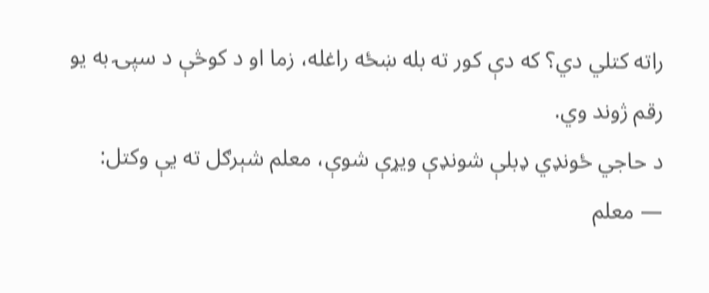راته کتلي دي؟ که دې کور ته بله ښځه راغله، زما او د کوڅې د سپۍ به یو رقم ژوند وي.
د حاجي ځونډي ډبلې شونډې ویړې شوې، معلم شېرګل ته یې وکتل:
— معلم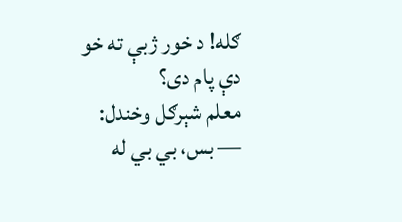ګله! د خور ژبې ته خو دې پام دی؟
معلم شېرګل وخندل:
— بس، بي بي له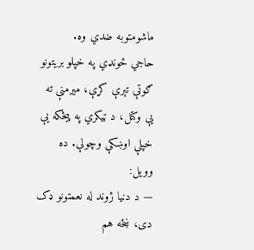ماشومتوبه ضدي وه.
حاجي ځونډي په خپلو بریتونو ګوتې تېرې کړې، میرمنې ته یې وکتل، د ټیکري په پیڅکه یې خپلې اوښکې وچولې. ده وویل:
— د دنیا ژوند له نعمتونو ډک دی، ښځه هم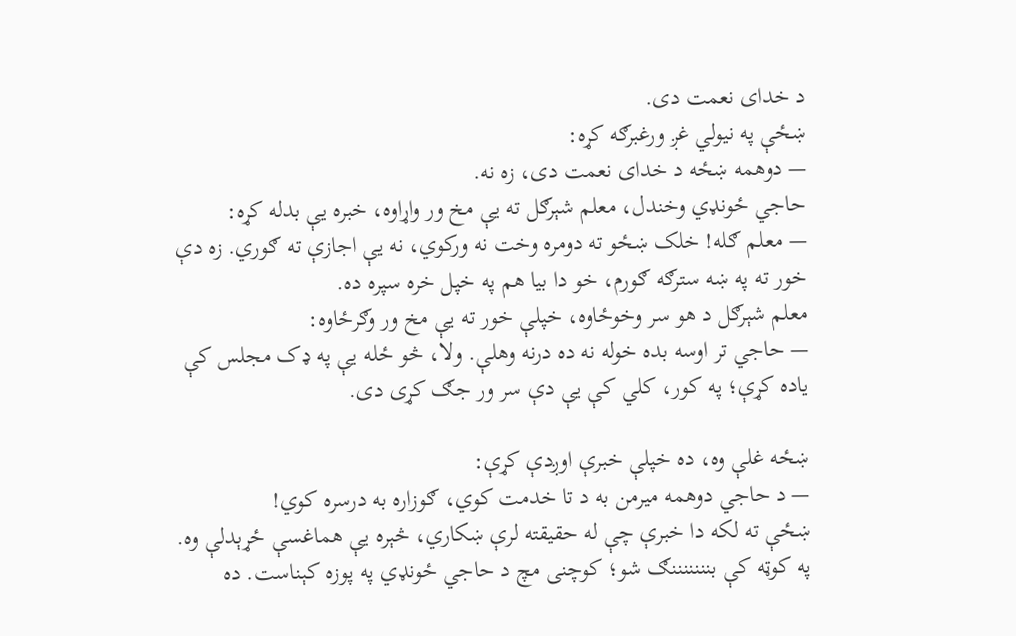د خدای نعمت دی.
ښځې په نیولي غږ ورغبرګه کړه:
— دوهمه ښځه د خدای نعمت دی، زه نه.
حاجي ځونډي وخندل، معلم شېرګل ته یې مخ ور واړاوه، خبره یې بدله کړه:
— معلم ګله! خلک ښځو ته دومره وخت نه ورکوي، نه یې اجازې ته ګوري. زه دې خور ته په ښه سترګه ګورم، خو دا بیا هم په خپل خره سپره ده.
معلم شېرګل د هو سر وخوځاوه، خپلې خور ته یې مخ ور وګرځاوه:
— حاجي تر اوسه بده خوله نه ده درنه وهلې. ولا، څو ځله یې په ډک مجلس کې یاده کړې؛ په کور، کلي کې یې دې سر ور جګ کړی دی.

ښځه غلې وه، ده خپلې خبرې اوږدې کړې:
— د حاجي دوهمه میرمن به د تا خدمت کوي، ګوزاره به درسره کوي!
ښځې ته لکه دا خبرې چې له حقیقته لرې ښکاري، څېره یې هماغسې ځړېدلې وه. په کوټه کې بنننننننګ شو؛ کوچنی مچ د حاجي ځونډي په پوزه کېناست. ده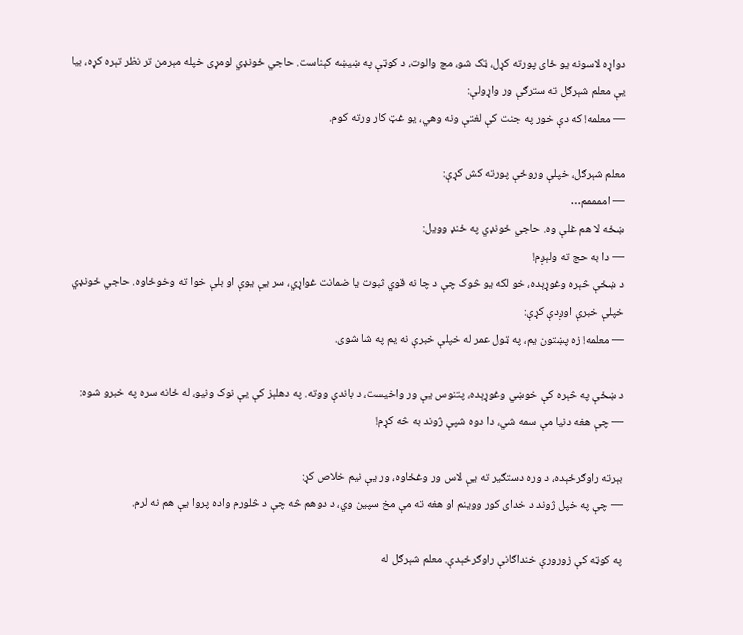دواړه لاسونه یو ځای پورته کړل، ټک شو، مچ والوت، د کوټې په ښیښه کېناست. حاجي ځونډي لومړی خپله مېرمن تر نظر تېره کړه، بیا یې معلم شېرګل ته سترګې ور واړولې:
— معلمه! که دې خور په جنت کې لغتې ونه وهي، یو غټ کار ورته کوم.

معلم شېرګل، خپلې وروځې پورته کش کړې:
— اممممم…
ښځه لا هم غلې وه. حاجي ځونډي په ځنډ وویل:
— دا به حج ته ولېږم!
د ښځې څېره وغوړېده، خو لکه یو څوک چې د چا نه قوي ثبوت یا ضمانت غواړي، سر یې یوې او بلې خوا ته وخوځاوه. حاجي ځونډي خپلې خبرې اوږدې کړې:
— معلمه! زه پښتون یم، په ټول عمر له خپلې خبرې نه یم په شا شوی.

د ښځې په څېره کې خوښي وغوړېده، پتنوس یې ور واخیست، د باندې ووته. په دهلېز کې یې نوک ونیو، له ځانه سره په خبرو شوه:
— چې هغه دنیا مې سمه شي، دا دوه شپې ژوند به څه کړم!

بېرته راوګرځېده، د وره دستګیر ته یې لاس ور وغځاوه، ور یې نیم خلاص کړ:
— چې په خپل ژوند د خدای کور ووینم او هغه ته مې مخ سپین وي، د دوهم څه چې د څلورم واده پروا یې هم نه لرم.

په کوټه کې زورورې خنداګانې راوګرځېدې. معلم شېرګل له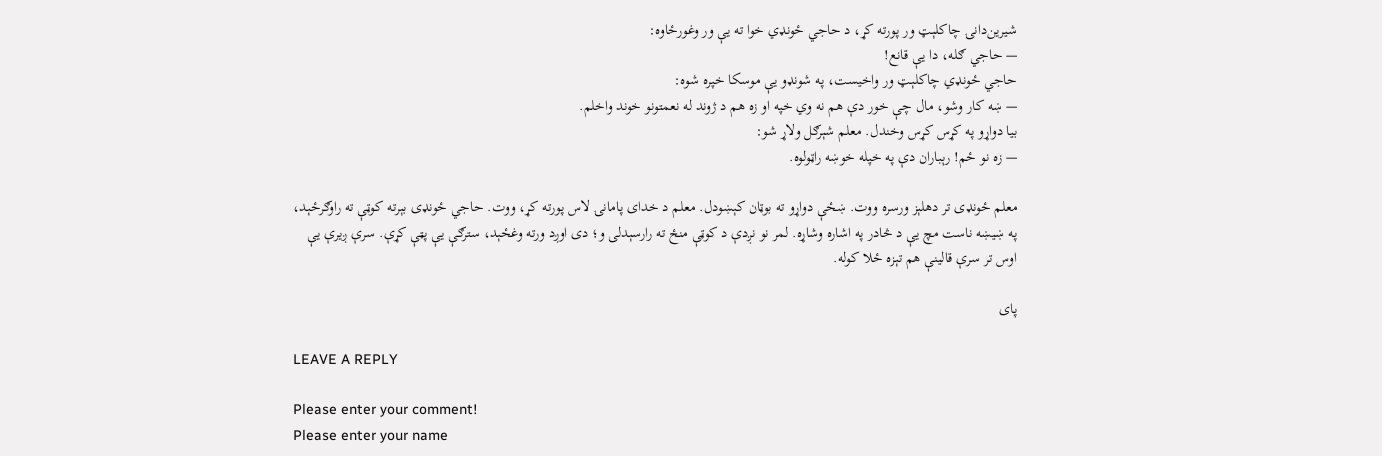شیرین‌دانۍ چاکلېټ ور پورته کړ، د حاجي ځونډي خوا ته یې ور وغورځاوه:
— حاجي ګله، دا یې قانع!
حاجي ځونډي چاکلېټ ور واخیست، په شونډو یې موسکا خپره شوه:
— ښه کار وشو، مال چې خور دې هم نه وي خپه او زه هم د ژوند له نعمتونو خوند واخلم.
بیا دواړو په کړس کړس وخندل. معلم شېرګل ولاړ شو:
— زه نو ځم! رېباران دې په خپله خوښه راټولوه.

معلم ځونډی تر دهلېز ورسره ووت. ښځې دواړو ته بوټان کېښودل. معلم د خدای پامانۍ لاس پورته کړ، ووت. حاجي ځونډی بېرته کوټې ته راوګرځېد، په ښیښه ناست مچ یې د څادر په اشاره وشاړه. لمر نو نږدې د کوټې منځ ته رارسېدلی و؛ دی اوږد ورته وغځېد، سترګې یې پټې کړې. سرې ږیرې یې اوس تر سرې قالینې هم تېزه ځلا کوله.

پای

LEAVE A REPLY

Please enter your comment!
Please enter your name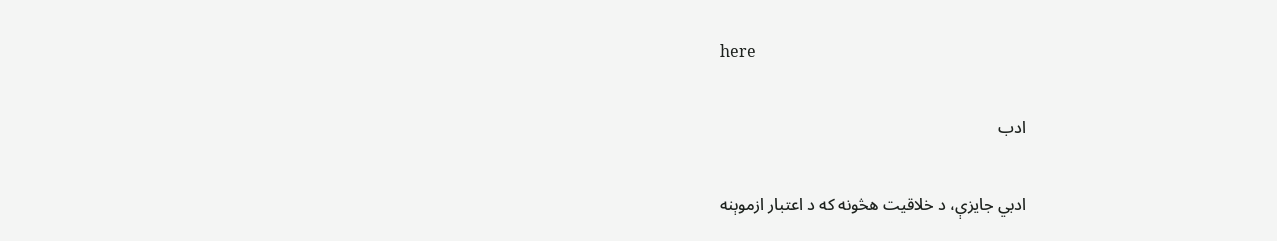here

ادب

ادبي جایزې، د خلاقیت هڅونه که د اعتبار ازموېنه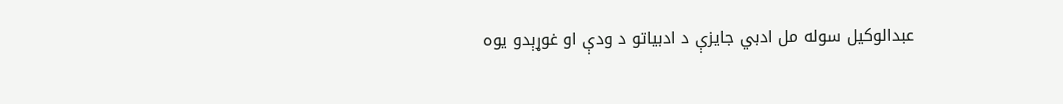عبدالوکیل سوله مل ادبي جایزې د ادبیاتو د ودې او غوړېدو یوه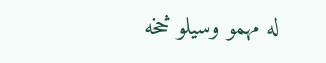له مهمو وسیلو څخه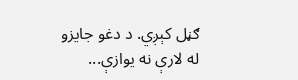ګڼل کېږي. د دغو جایزو له لارې نه یوازې...